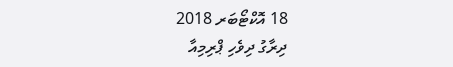18 އޮކްޓޯބަރ 2018
ދިރާގު ދިވެހި ޕްރިމިއާ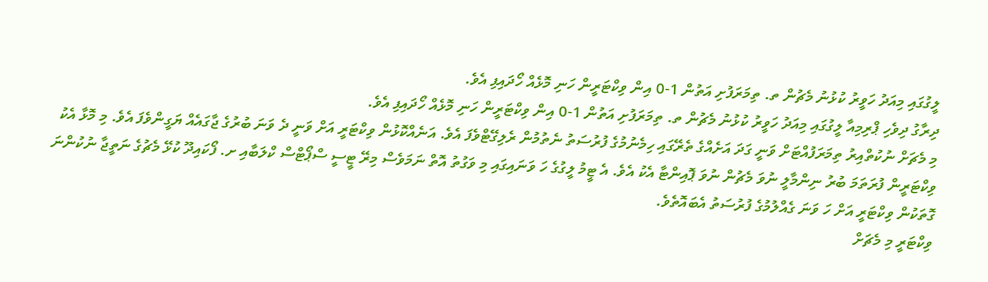ލީގުގައި މިއަދު ހަވީރު ކުޅުނު މެޗުން ތ. ތިމަރަފުށި އަތުން 1-0 އިން ވިކްޓަރީން ހަނި މޮޅެއް ހޯދައިފި އެވެ.
ދިރާގު ދިވެހި ޕްރިމިއާ ލީގުގައި މިއަދު ހަވީރު ކުޅުނު މެޗުން ތ. ތިމަރަފުށި އަތުން 1-0 އިން ވިކްޓަރީން ހަނި މޮޅެއް ހޯދައިފި އެވެ.
މި މެޗަށް ނުކުތްއިރު ތިމަރަފުއްޓަށް ވަނީ ގަދަ އަށެއްގެ ތެރޭގައި ހިމެނުމުގެ ފުރުސަތު ނެތުމުން ރެލިގޭޓްވެފަ އެވެ. އަނެއްކޮޅުން ވިކްޓަރީ އަށް ވަނީ ދެ ވަނަ ބުރުގެ ޖާގައެއް ޔަގީންވެފަ އެވެ. މި މޮޅާ އެކު ވިކްޓަރީން ފުރަތަމަ ބުރު ނިންމާލީ ނުވަ މެޗުން ނުވަ ޕޮއިންޓާ އެކު އެވެ. އެ ޓީމު ލީގުގެ ހަ ވަނައިގައި މި ވަގުތު އޮތް ނަމަވެސް މިރޭ ޓީސީ ސްޕޯޓްސް ކްލަބާއި ށ. ފޯކައިދޫ ކުޅޭ މެޗުގެ ނަތީޖާ ނުކުންނަ ގޮތަކުން ވިކްޓަރީ އަށް ހަ ވަނަ ގެއްލުމުގެ ފުރުސަތު އެބައޮތެވެ.
ވިކްޓަރީ މި މެޗަށް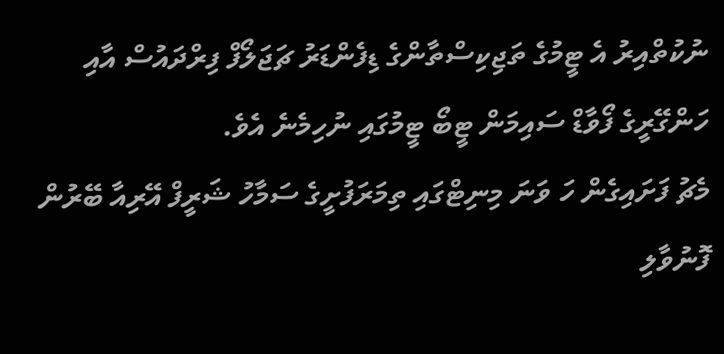ނުކުތްއިރު އެ ޓީމުގެ ތަޖިކިސްތާންގެ ޑިފެންޑަރު ޗަޖަލޯފް ފިރްދައުސް އާއި ހަންގޭރީގެ ފޯވާޑް ސައިމަން ޓީބޯ ޓީމުގައި ނުހިމެނެ އެވެ.
މެޗު ފަށައިގެން ހަ ވަނަ މިނިޓްގައި ތިމަރަފުށީގެ ސަމާހު ޝަރީފް އޭރިއާ ބޭރުން ފޮނުވާލި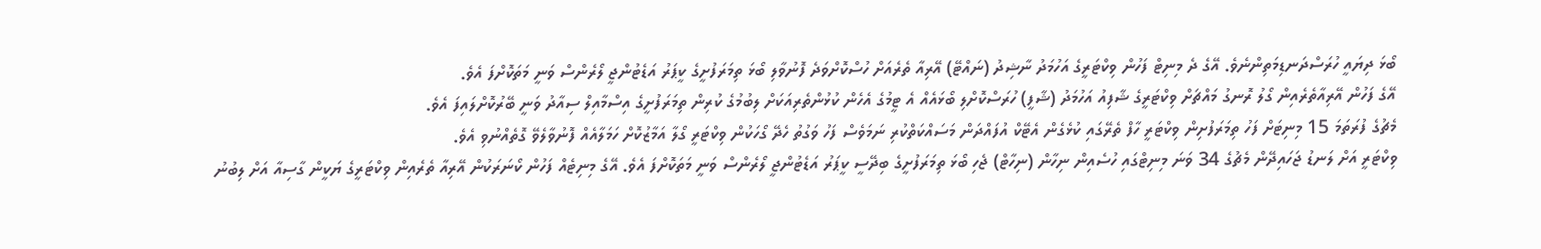ބޯޅަ ދިޔައީ ހުރަސްދަނޑިމަތިންނެވެ. އޭގެ ދެ މިނިޓް ފަހުން ވިކްޓަރީގެ އަހުމަދު ނާޝިދު (ނައްޓޭ) އޭރިއާ ތެރެއަށް ހުސްކޮށްވަދެ ފޮނުވާލި ބޯޅަ ތިމަރަފުށީގެ ކީޕަރު އަޑެޓުންޖީ ލޯރެންސް ވަނީ މަތަކޮށްފަ އެވެ.
އޭގެ ފަހުން އޭރިއާތެރެއިން ގޯލު ރޮނގު މައްޗަށް ވިކްޓަރީގެ ޝާފިއު އަހުމަދު (ޝާފީ) ހުރަސްކޮށްލި ބޯޅައެއް އެ ޓީމުގެ އެހެން ކުޅުންތެރިއަކަށް ލިބުމުގެ ކުރިން ތިމަރަފުށީގެ އިސްމާއިލް ސިއާދު ވަނީ ބޭރުކޮށްލައިފަ އެވެ.
މެޗުގެ ފުރަތަމަ 15 މިނިޓަށް ފަހު ތިމަރަފުށިން ވިކްޓަރީ ހާފް ތެރޭގައި ކުޅެގެން އެޓޭކް އުފައްދަން މަސައްކަތްކުރި ނަމަވެސް ފަހު ވަގުތު ހެދޭ ގޯހަކުން ވިކްޓަރީ ގޯލާ އަމާޒުކޮށް ހަމަލާއެއް ފޮނުވާލެވޭ ގޮތެއްނުވި އެވެ.
ވިކްޓަރީ އަށް ލަނޑު ޖަހައިދޭން މެޗުގެ 34 ވަނަ މިނިޓްގައި ހުސެއިން ނިހާން (ނިހާޓް) ޖެހި ބޯޅަ ތިމަރަފުށީގެ ބިދޭސީ ކީޕަރު އަޑެޓުންޖީ ލޯރެންސް ވަނީ މަތަކޮށްފަ އެވެ. އޭގެ މިނިޓެއް ފަހުން ކޯނަރަކުން އޭރިއާ ތެރެއިން ވިކްޓަރީގެ ޔަކީން ގާސިއާ އަށް ލިބުނު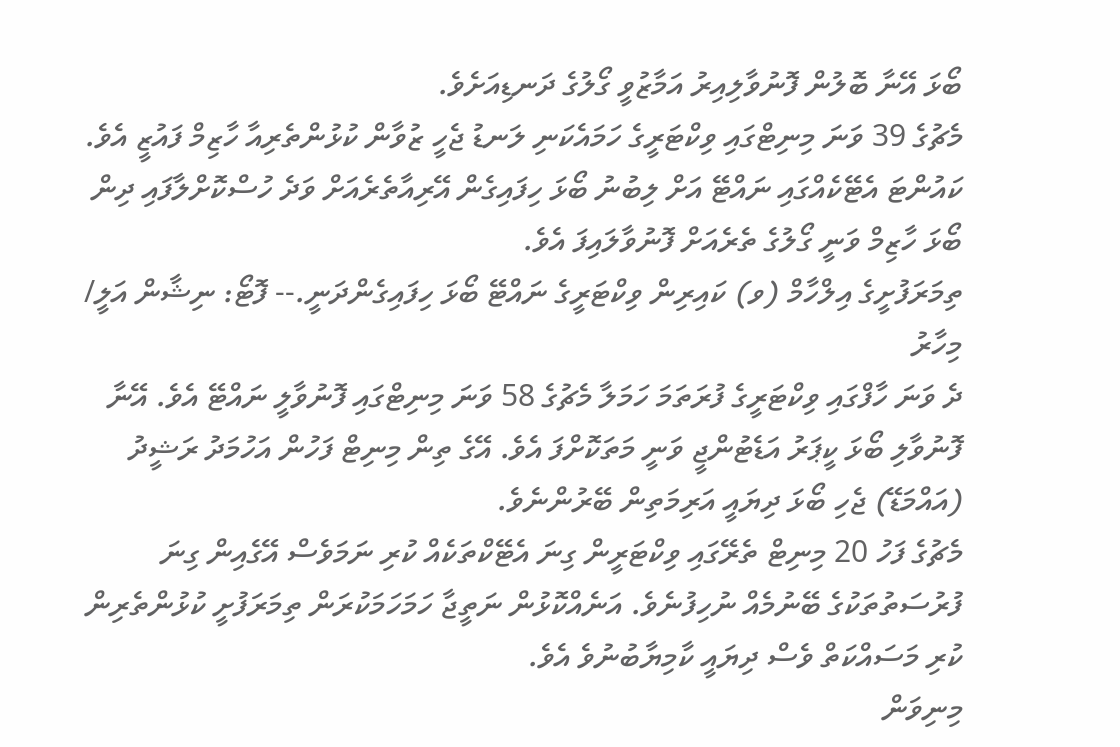ބޯޅަ އޭނާ ބޮލުން ފޮނުވާލިއިރު އަމާޒުވީ ގޯލުގެ ދަނޑިއަށެވެ.
މެޗުގެ 39 ވަނަ މިނިޓްގައި ވިކްޓަރީގެ ހަމައެކަނި ލަނޑު ޖެހީ ޒުވާން ކުޅުންތެރިއާ ހާޒިމް ފައުޒީ އެވެ. ކައުންޓަ އެޓޭކެއްގައި ނައްޓޭ އަށް ލިބުނު ބޯޅަ ހިފައިގެން އޭރިއާތެރެއަށް ވަދެ ހުސްކޮށްލާފައި ދިން ބޯޅަ ހާޒިމް ވަނީ ގޯލުގެ ތެރެއަށް ފޮނުވާލައިފަ އެވެ.
ތިމަރަފުށީގެ އިލްހާމް (ވ) ކައިރިން ވިކްޓަރީގެ ނައްޓޭ ބޯޅަ ހިފައިގެންދަނީ.-- ފޮޓޯ: ނިޝާން އަލީ/ މިހާރު
ދެ ވަނަ ހާފްގައި ވިކްޓަރީގެ ފުރަތަމަ ހަމަލާ މެޗުގެ 58 ވަނަ މިނިޓްގައި ފޮނުވާލީ ނައްޓޭ އެވެ. އޭނާ ފޮނުވާލި ބޯޅަ ކީޕަރު އަޑެޓުންޖީ ވަނީ މަތަކޮށްފަ އެވެ. އޭގެ ތިން މިނިޓް ފަހުން އަހުމަދު ރަޝީދު (އައްމަޑޭ) ޖެހި ބޯޅަ ދިޔައީ އަރިމަތިން ބޭރުންނެވެ.
މެޗުގެ ފަހު 20 މިނިޓް ތެރޭގައި ވިކްޓަރީން ގިނަ އެޓޭކްތަކެއް ކުރި ނަމަވެސް އޭގެއިން ގިނަ ފުރުސަތުތަކުގެ ބޭނުމެއް ނުހިފުނެވެ. އަނެއްކޮޅުން ނަތީޖާ ހަމަހަމަކުރަން ތިމަރަފުށީ ކުޅުންތެރިން ކުރި މަސައްކަތް ވެސް ދިޔައީ ކާމިޔާބުނުވެ އެވެ.
މިނިވަން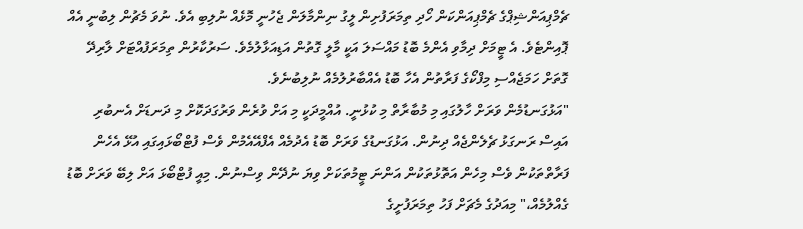ޗެމްޕިއަންޝިޕްގެ ޗެމްޕިއަންކަން ހޯދި ތިމަރަފުށިން ލީގު ނިންމާލަން ޖެހުނީ މޮޅެއް ނުލިބި އެވެ. ނުވަ މެޗުން ލިބުނީ އެއް ޕޮއިންޓެވެ. އެ ޓީމަށް ދިމާވި އެންމެ ބޮޑު މައްސަލަ އަކީ މާލީ ގޮތުން އަޑިއަޅާލުމެވެ. ސަރުކާރުން ތިމަރަފުއްޓަށް ލާރިދޭ ގޮތަށް ހަމަޖެއްސި މިފްކޯގެ ފަރާތުން އެހާ ބޮޑު އެއްބާރުލުމެއް ނުލިބުނެވެ.
"އަޅުގަނޑުމެން ވަރަށް ހާލުގައި މި މުބާރާތް މި ކުޅުނީ. އުއްމީދަކީ މި އަށް ވުރެން ވަރުގަދަކޮށް މި ދަނޑަށް އެނބުރި އައިސް ރަނގަޅު ޗެލެންޖެއް ދިނުން. އަޅުގަނޑުގެ ވަރަށް ބޮޑު އެދުމެއް އެފްއޭއެމުން ވެސް ފުޓްބޯޅައިގައި އުޅޭ އެހެން ފަރާތްތަކުން ވެސް މިހެން އަތޮޅުތަކުން އަންނަ ޓީމުތަކަށް ވިޔަ ނުދޭން ވިސްނުން. މިއީ ފުޓްބޯޅަ އަށް ލިބޭ ވަރަށް ބޮޑު ގެއްލުމެއް،" މިއަދުގެ މެޗަށް ފަހު ތިމަރަފުށީގެ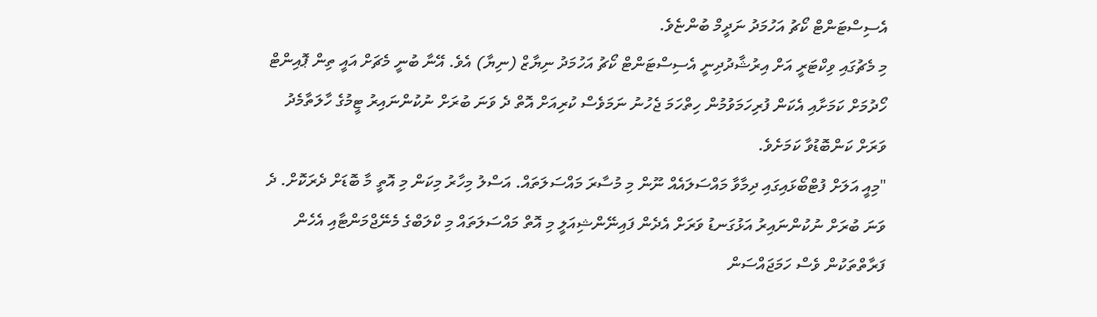އެސިސްޓަންޓް ކޯޗު އަހުމަދު ނަދީމް ބުންޏެވެ.
މި މެޗުގައި ވިކްޓަރީ އަށް އިރުޝާދުދިނީ އެސިސްޓަންޓް ކޯޗު އަހުމަދު ނިޔާޒް (ނިޔާ) އެވެ. އޭނާ ބުނީ މެޗަށް އައީ ތިން ޕޮއިންޓް ހޯދުމަށް ކަމަށާއި އެކަން ފުރިހަމަވުމުން ހިތްހަމަ ޖެހުނު ނަމަވެސް ކުރިއަށް އޮތް ދެ ވަނަ ބުރަށް ނުކުންނައިރު ޓީމުގެ ހާލަތާމެދު ވަރަށް ކަންބޮޑުވާ ކަމަށެވެ.
"މިއީ އަލަށް ފުޓްބޯޅައިގައި ދިމާވާ މައްސަލައެއް ނޫން މި މުސާރަ މައްސަލަތައް. އަސްލު މިހާރު މިކަން މި އޮތީ މާ ބޮޑަށް ދެރަކޮށް. ދެ ވަނަ ބުރަށް ނުކުންނައިރު އަޅުގަނޑު ވަރަށް އެދެން ފައިނޭންޝިއަލީ މި އޮތް މައްސަލަތައް މި ކްލަބްގެ މެނޭޖްމަންޓާއި އެހެން ފަރާތްތަކުން ވެސް ހަމަޖައްސަން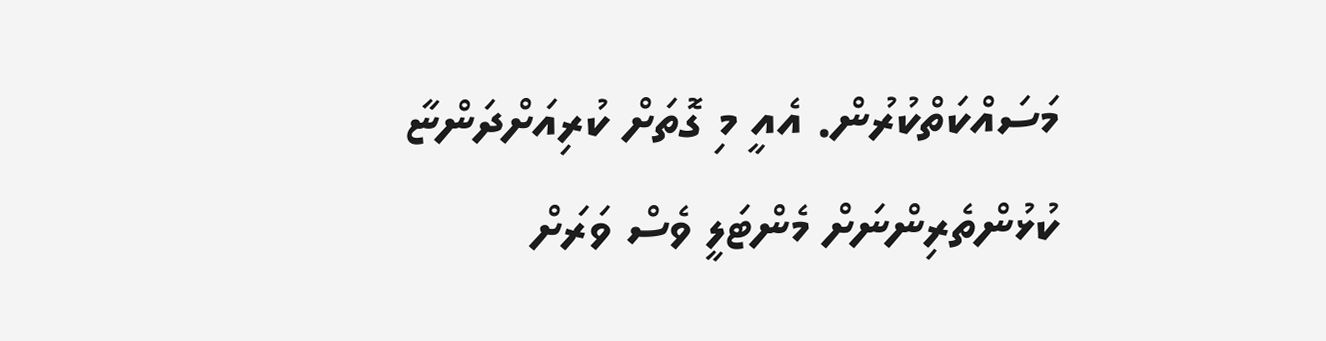މަސައްކަތްކުރުން. އެއީ މި ގޮތަށް ކުރިއަށްދަންޏާ ކުޅުންތެރިންނަށް މެންޓަލީ ވެސް ވަރަށް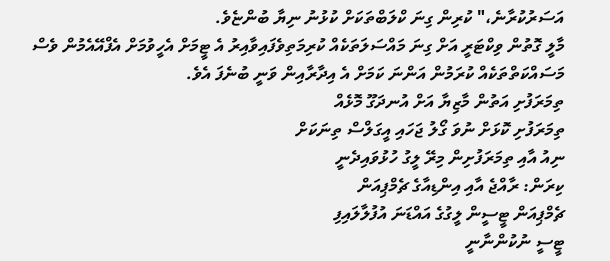އަސަރުކުރާނެ،" ކުރިން ގިނަ ކްލަބްތަކަށް ކުޅުނު ނިޔާ ބުންޏެވެ.
މާލީ ގޮތުން ވިކްޓަރީ އަށް ގިނަ މައްސަލަތަކެއް ކުރިމަތިވެފައިވާއިރު އެ ޓީމަށް އެހީވުމަށް އެފްއޭއެމުން ވެސް މަސައްކަތްތަކެއް ކުރަމުން އަންނަ ކަމަށް އެ އިދާރާއިން ވަނީ ބުނެފަ އެވެ.
ތިމަރަފުށި އަތުން މާޒިޔާ އަށް އުނދަގޫ މޮޅެއް
ތިމަރަފުށި ކޮޅަށް ނުވަ ގޯލު ޖަހައި އީގަލްސް ތިނަކަށް
ނިއު އާއި ތިމަރަފުށިން މިރޭ ލީގު ހުޅުވައިދެނީ
ކިރަން: ރާއްޖެ އާއި އިންޑިއާގެ ޗެމްޕިއަން
ޗެމްޕިއަން ޓީސީން ލީގުގެ އައްޑަނަ އުފުލާލައިފި
ޓީސީ ނުކުންނާނީ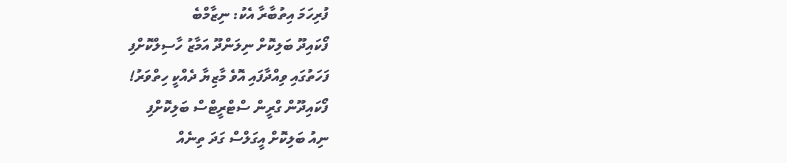ފުރިހަމަ އިތުބާރާ އެކު: ނިޒާމްބެ
ފޯކައިދޫ ބަލިކޮށް ނިލަންދޫ އަމާޒު ހާސިލްކޮށްފި
ފަހަތުގައި ވިއްދާފައި އޮވެ މާޒިޔާ ދެއްކީ ހިތްވަރު!
ފޯކައިދޫން ގްރީން ސްޓްރީޓްސް ބަލިކޮށްފި
ނިއު ބަލިކޮށް އީގަލްސް ގަދަ ތިނެއް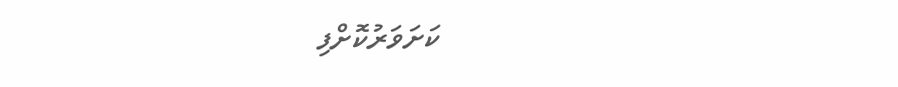ކަށަވަރުކޮށްފި